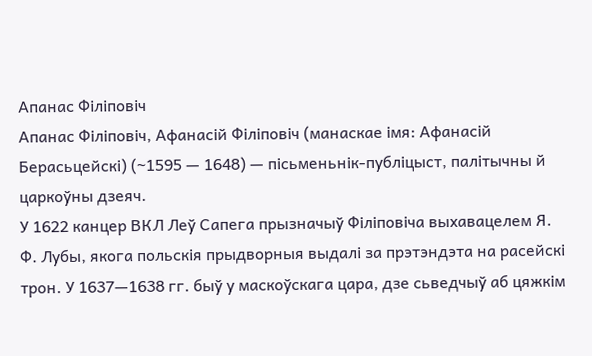Апанас Філіповіч
Апанас Філіповіч, Афанасій Філіповіч (манаскае імя: Афанасій Берасьцейскі) (~1595 — 1648) — пісьменьнік-публіцыст, палітычны й царкоўны дзеяч.
У 1622 канцер ВКЛ Леў Сапега прызначыў Філіповіча выхавацелем Я. Ф. Лубы, якога польскія прыдворныя выдалі за прэтэндэта на расейскі трон. У 1637—1638 гг. быў у маскоўскага цара, дзе сьведчыў аб цяжкім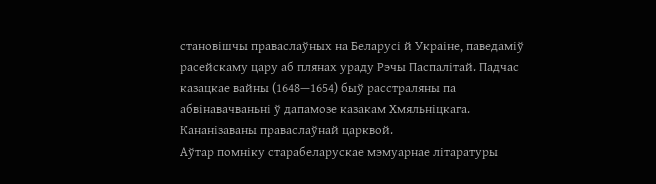становішчы праваслаўных на Беларусі й Украіне, паведаміў расейскаму цару аб плянах ураду Рэчы Паспалітай. Падчас казацкае вайны (1648—1654) быў расстраляны па абвінавачваньні ў дапамозе казакам Хмяльніцкага. Кананізаваны праваслаўнай царквой.
Аўтар помніку старабеларускае мэмуарнае літаратуры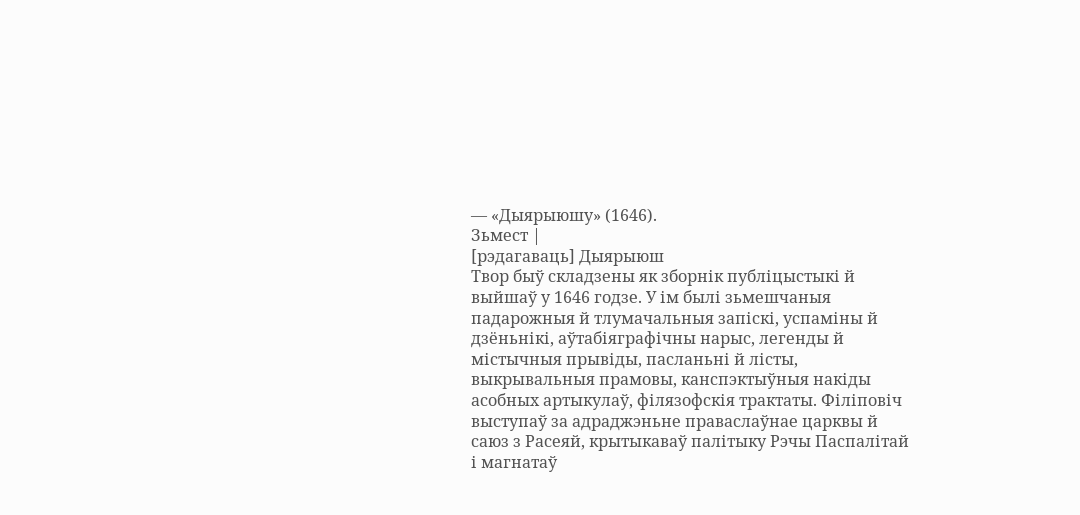— «Дыярыюшу» (1646).
Зьмест |
[рэдагаваць] Дыярыюш
Твор быў складзены як зборнік публіцыстыкі й выйшаў у 1646 годзе. У ім былі зьмешчаныя падарожныя й тлумачальныя запіскі, успаміны й дзёньнікі, аўтабіяграфічны нарыс, легенды й містычныя прывіды, пасланьні й лісты, выкрывальныя прамовы, канспэктыўныя накіды асобных артыкулаў, філязофскія трактаты. Філіповіч выступаў за адраджэньне праваслаўнае царквы й саюз з Расеяй, крытыкаваў палітыку Рэчы Паспалітай і магнатаў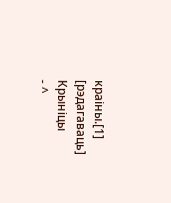краіны.[1]
[рэдагаваць] Крыніцы
- ^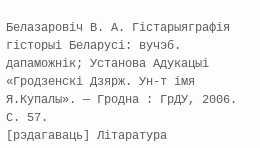Белазаровіч В. А. Гістарыяграфія гісторыі Беларусі: вучэб. дапаможнік; Установа Адукацыі «Гродзенскі Дзярж. Ун-т імя Я.Купалы». — Гродна : ГрДУ, 2006. С. 57.
[рэдагаваць] Літаратура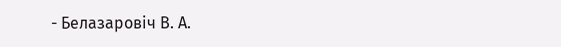- Белазаровіч В. А.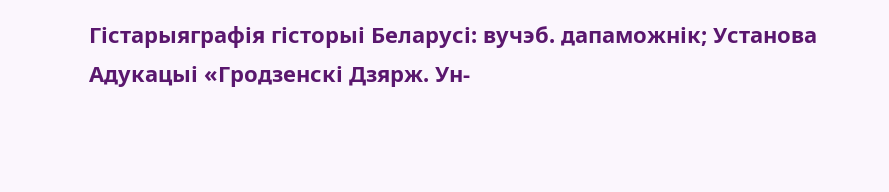Гістарыяграфія гісторыі Беларусі: вучэб. дапаможнік; Установа Адукацыі «Гродзенскі Дзярж. Ун-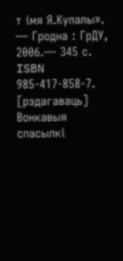т імя Я.Купалы». — Гродна : ГрДУ, 2006.— 345 с. ISBN 985-417-858-7.
[рэдагаваць] Вонкавыя спасылкі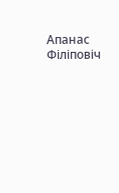Апанас Філіповіч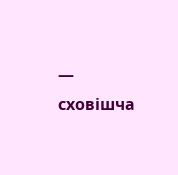— сховішча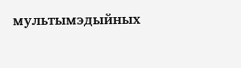мультымэдыйных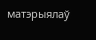матэрыялаў